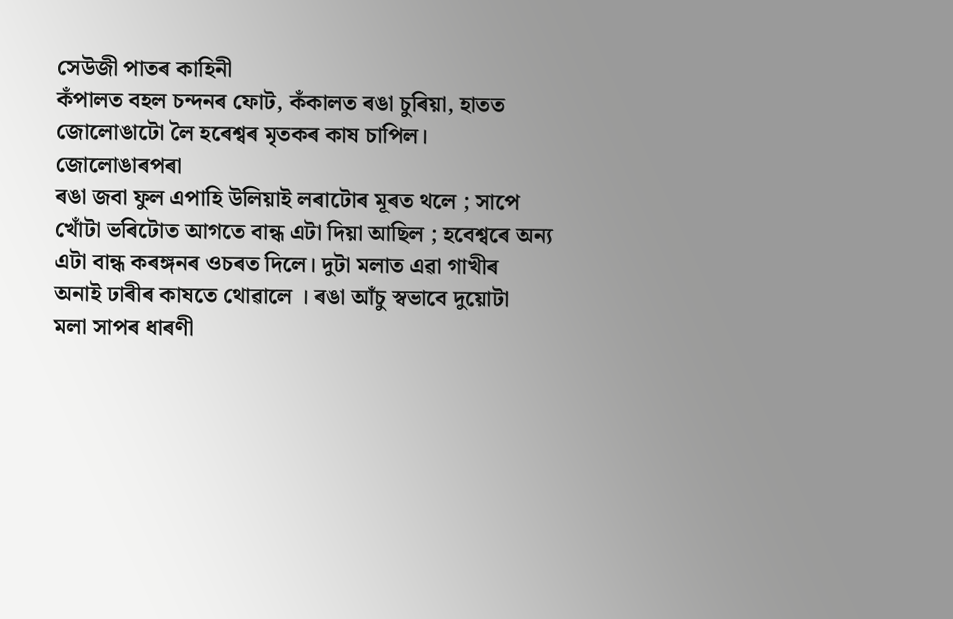সেউজী পাতৰ কাহিনী
কঁপালত বহল চন্দনৰ ফোট, কঁকালত ৰঙা চুৰিয়া, হাতত
জোলোঙাটো লৈ হৰেশ্বৰ মৃতকৰ কাষ চাপিল। জোলোঙাৰপৰা
ৰঙা জবা ফুল এপাহি উলিয়াই লৰাটোৰ মূৰত থলে ; সাপে
খোঁটা ভৰিটোত আগতে বান্ধ এটা দিয়া আছিল ; হবেশ্বৰে অন্য
এটা বান্ধ কৰঙ্গনৰ ওচৰত দিলে। দুটা মলাত এৱা গাখীৰ
অনাই ঢাৰীৰ কাষতে থোৱালে । ৰঙা আঁচু স্বভাবে দুয়োটা
মলা সাপৰ ধাৰণী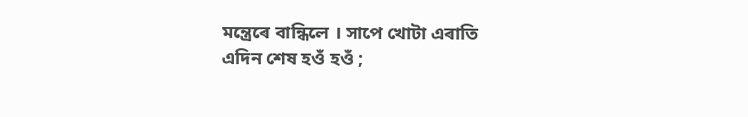মন্ত্ৰেৰে বান্ধিলে । সাপে খোটা এৰাতি
এদিন শেষ হওঁ হওঁ ;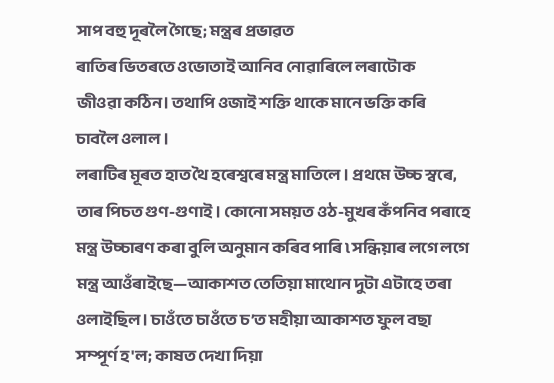সাপ বহু দূৰলৈ গৈছে; মন্ত্ৰৰ প্ৰভাৱত
ৰাতিৰ ভিতৰতে ওভোতাই আনিব নোৱাৰিলে লৰাটোক
জীওৱা কঠিন। তথাপি ওজাই শক্তি থাকে মানে ভক্তি কৰি
চাবলৈ ওলাল ।
লৰাটিৰ মূৰত হাত থৈ হৰেশ্বৰে মন্ত্ৰ মাতিলে । প্রথমে উচ্চ স্বৰে, তাৰ পিচত গুণ-গুণাই । কোনো সময়ত ওঠ-মুখৰ কঁপনিব পৰাহে মন্ত্ৰ উচ্চাৰণ কৰা বুলি অনুমান কৰিব পাৰি ৷ সন্ধিয়াৰ লগে লগে মন্ত্ৰ আওঁৰাইছে—আকাশত তেতিয়া মাথোন দুটা এটাহে তৰা ওলাইছিল। চাওঁতে চাওঁতে চ’ত মহীয়া আকাশত ফুল বছা সম্পূৰ্ণ হ'ল; কাষত দেখা দিয়া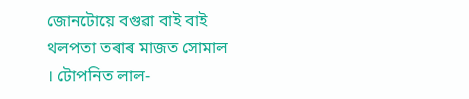জোনটোয়ে বগুৱা বাই বাই থলপতা তৰাৰ মাজত সোমাল । টোপনিত লাল-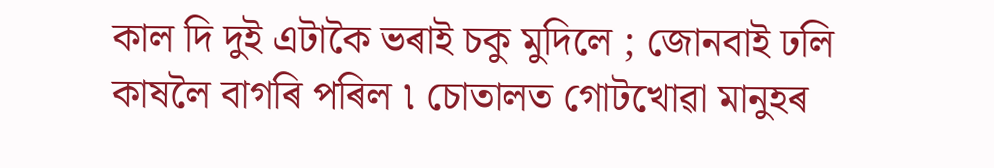কাল দি দুই এটাকৈ ভৰাই চকু মুদিলে ; জোনবাই ঢলি কাষলৈ বাগৰি পৰিল ৷ চোতালত গোটখোৱা মানুহৰ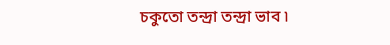চকুতো তন্দ্ৰা তন্দ্রা ভাব ৷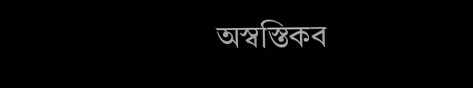অস্বস্তিকব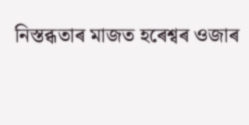নিস্তব্ধতাৰ মাজত হৰেশ্বৰ ওজাৰ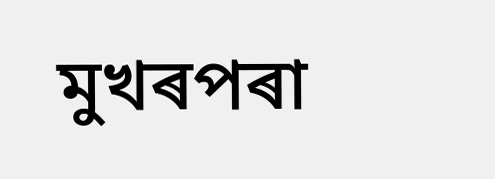মুখৰপৰা